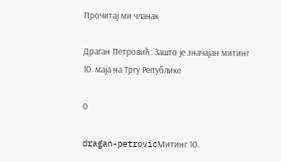Прочитај ми чланак

Драган Петровић: Зашто је значајан митинг 10. маја на Тргу Републике

0

dragan-petrovicМитинг 10.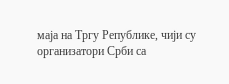маја на Тргу Републике, чији су организатори Срби са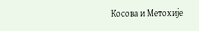Косова и Метохије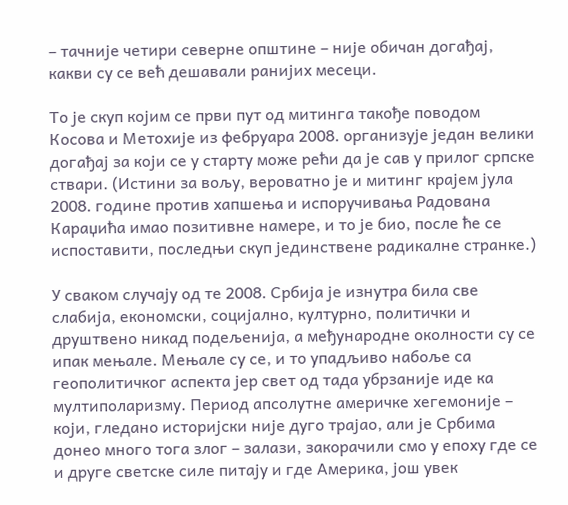– тачније четири северне општине – није обичан догађај, какви су се већ дешавали ранијих месеци.

То је скуп којим се први пут од митинга такође поводом Косова и Метохије из фебруара 2008. организује један велики догађај за који се у старту може рећи да је сав у прилог српске ствари. (Истини за вољу, вероватно је и митинг крајем јула 2008. године против хапшења и испоручивања Радована Караџића имао позитивне намере, и то је био, после ће се испоставити, последњи скуп јединствене радикалне странке.)

У сваком случају од те 2008. Србија је изнутра била све слабија, економски, социјално, културно, политички и друштвено никад подељенија, а међународне околности су се ипак мењале. Мењале су се, и то упадљиво набоље са геополитичког аспекта јер свет од тада убрзаније иде ка мултиполаризму. Период апсолутне америчке хегемоније – који, гледано историјски није дуго трајао, али је Србима донео много тога злог – залази, закорачили смо у епоху где се и друге светске силе питају и где Америка, још увек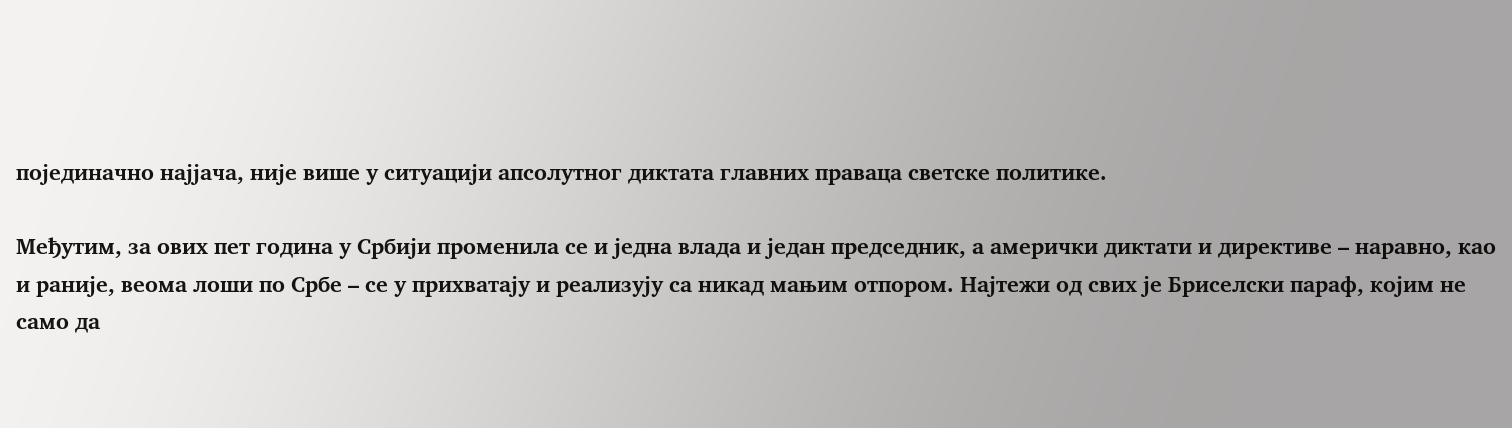појединачно најјача, није више у ситуацији апсолутног диктата главних праваца светске политике.

Међутим, за ових пет година у Србији променила се и једна влада и један председник, а амерички диктати и директиве – наравно, као и раније, веома лоши по Србе – се у прихватају и реализују са никад мањим отпором. Најтежи од свих је Бриселски параф, којим не само да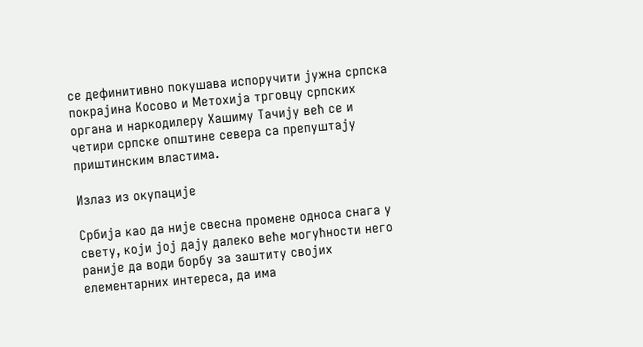се дефинитивно покушава испоручити јужна српска покрајина Косово и Метохија трговцу српских органа и наркодилеру Хашиму Тачију већ се и четири српске општине севера са препуштају приштинским властима.

Излаз из окупације

Србија као да није свесна промене односа снага у свету, који јој дају далеко веће могућности него раније да води борбу за заштиту својих елементарних интереса, да има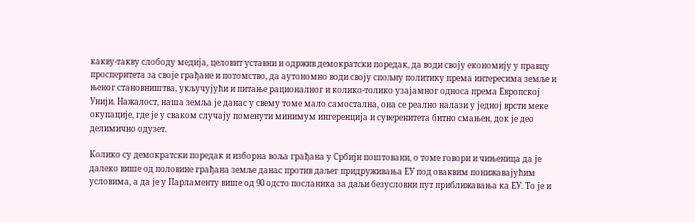какву-такву слободу медија, целовит уставни и одржив демократски поредак, да води своју економију у правцу просперитета за своје грађане и потомство, да аутономно води своју спољну политику према интересима земље и њеног становништва, укључујући и питање рационалног и колико-толико узајамног односа према Европској Унији. Нажалост, наша земља је данас у свему томе мало самостална, она се реално налази у једној врсти меке окупације, где је у сваком случају поменути минимум ингеренција и суверенитета битно смањен, док је део делимично одузет.

Колико су демократски поредак и изборна воља грађана у Србији поштовани, о томе говори и чињеница да је далеко више од половине грађана земље данас против даљег придруживања ЕУ под оваквим понижавајућим условима, а да је у Парламенту више од 90 одсто посланика за даљи безусловни пут приближавања ка ЕУ. То је и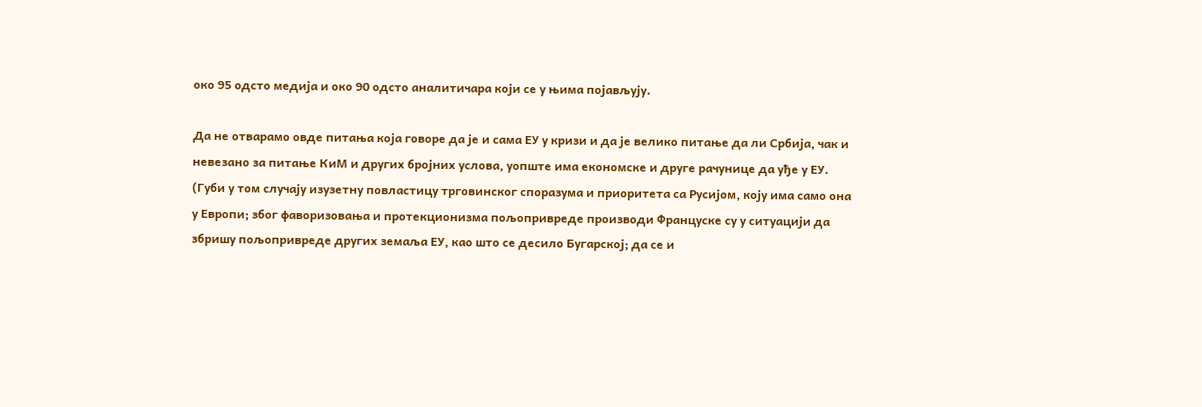око 95 одсто медија и око 90 одсто аналитичара који се у њима појављују.

Да не отварамо овде питања која говоре да је и сама ЕУ у кризи и да је велико питање да ли Србија, чак и невезано за питање КиМ и других бројних услова, уопште има економске и друге рачунице да уђе у ЕУ. (Губи у том случају изузетну повластицу трговинског споразума и приоритета са Русијом, коју има само она у Европи; због фаворизовања и протекционизма пољопривреде производи Француске су у ситуацији да збришу пољопривреде других земаља ЕУ, као што се десило Бугарској; да се и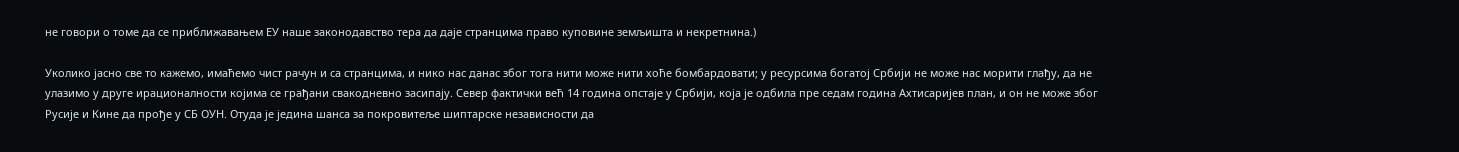не говори о томе да се приближавањем ЕУ наше законодавство тера да даје странцима право куповине земљишта и некретнина.)

Уколико јасно све то кажемо, имаћемо чист рачун и са странцима, и нико нас данас због тога нити може нити хоће бомбардовати; у ресурсима богатој Србији не може нас морити глађу, да не улазимо у друге ирационалности којима се грађани свакодневно засипају. Север фактички већ 14 година опстаје у Србији, која је одбила пре седам година Ахтисаријев план, и он не може због Русије и Кине да прође у СБ ОУН. Отуда је једина шанса за покровитеље шиптарске независности да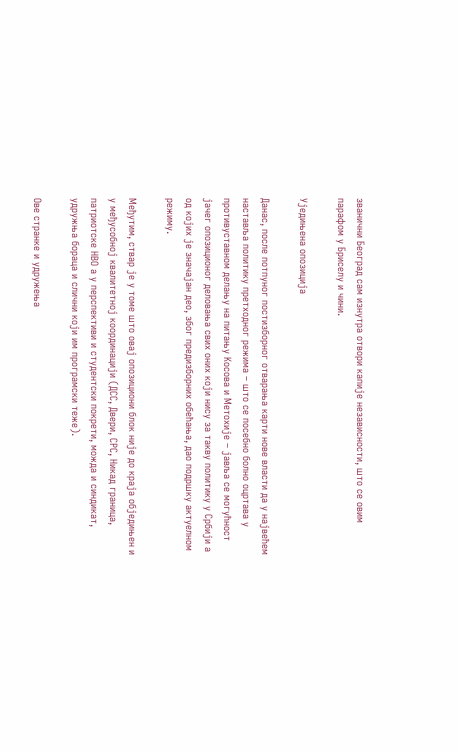званични Београд сам изнутра отвори капије независности, што се овим парафом у Бриселу и чини.

Уједињена опозиција

Данас, после потпуног постизборног отварања карти нове власти да у највећем наставља политику претходног режима – што се посебно болно оцртава у противуставном делању на питању Косова и Метохије – јавља се могућност јачег опозиционог деловања свих оних који нису за такву политику у Србији а од којих је значајан део, због предизборних обећања, дао подршку актуелном режиму.

Међутим, ствар је у томе што овај опозициони блок није до краја обједињен и у међусобној квалитетној координацији (ДСС, Двери, СРС, Никад граница, патриотске НВО а у перспективи и студентски покрети, можда и синдикат, удружња бораца и слични који им програмски теже).

Ове странке и удружења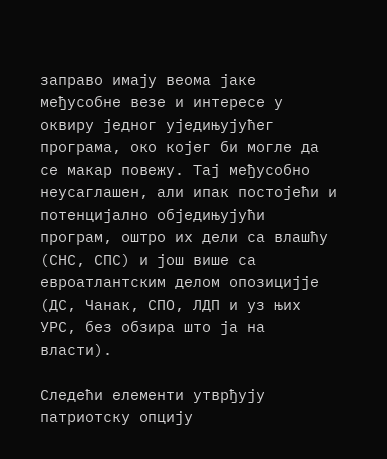заправо имају веома јаке међусобне везе и интересе у оквиру једног уједињујућег програма, око којег би могле да се макар повежу. Тај међусобно неусаглашен, али ипак постојећи и потенцијално обједињујући програм, оштро их дели са влашћу (СНС, СПС) и још више са евроатлантским делом опозицијје (ДС, Чанак, СПО, ЛДП и уз њих УРС, без обзира што ја на власти).

Следећи елементи утврђују патриотску опцију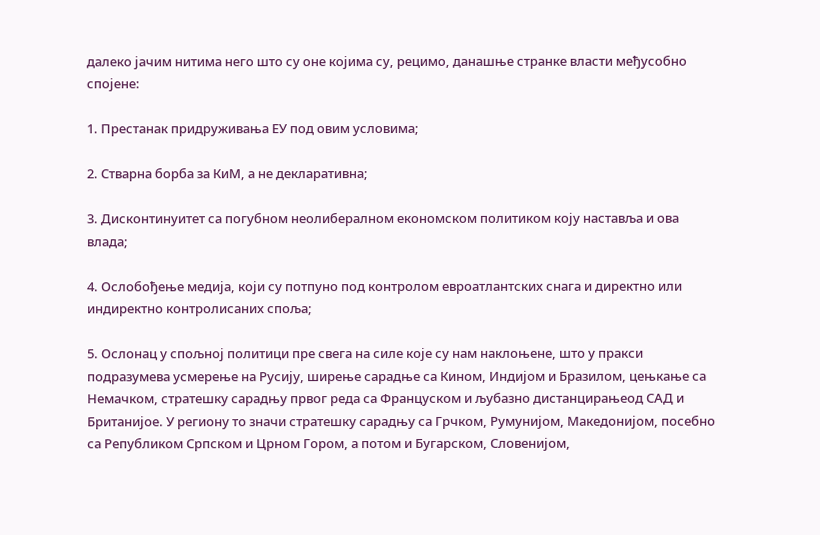далеко јачим нитима него што су оне којима су, рецимо, данашње странке власти међусобно спојене:

1. Престанак придруживања ЕУ под овим условима;

2. Стварна борба за КиМ, а не декларативна;

3. Дисконтинуитет са погубном неолибералном економском политиком коју наставља и ова влада;

4. Ослобођење медија, који су потпуно под контролом евроатлантских снага и директно или индиректно контролисаних споља;

5. Ослонац у спољној политици пре свега на силе које су нам наклоњене, што у пракси подразумева усмерење на Русију, ширење сарадње са Кином, Индијом и Бразилом, цењкање са Немачком, стратешку сарадњу првог реда са Француском и љубазно дистанцирањеод САД и Британијое. У региону то значи стратешку сарадњу са Грчком, Румунијом, Македонијом, посебно са Републиком Српском и Црном Гором, а потом и Бугарском, Словенијом,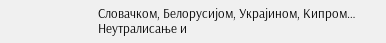Словачком, Белорусијом, Украјином, Кипром… Неутралисање и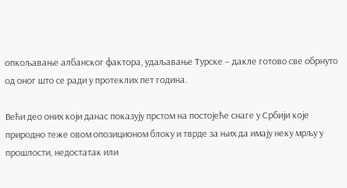опкољавање албанског фактора, удаљавање Турске – дакле готово све обрнуто од оног што се ради у протеклих пет година.

Већи део оних који данас показују прстом на постојеће снаге у Србији које природно теже овом опозиционом блоку и тврде за њих да имају неку мрљу у прошлости, недостатак или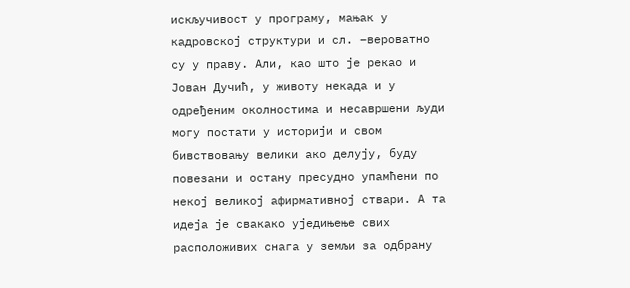искључивост у програму, мањак у кадровској структури и сл. –вероватно су у праву. Али, као што је рекао и Јован Дучић, у животу некада и у одређеним околностима и несавршени људи могу постати у историји и свом бивствовању велики ако делују, буду повезани и остану пресудно упамћени по некој великој афирмативној ствари. А та идеја је свакако уједињење свих расположивих снага у земљи за одбрану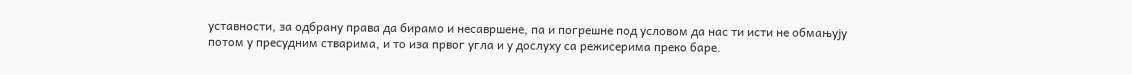уставности, за одбрану права да бирамо и несавршене, па и погрешне под условом да нас ти исти не обмањују потом у пресудним стварима, и то иза првог угла и у дослуху са режисерима преко баре.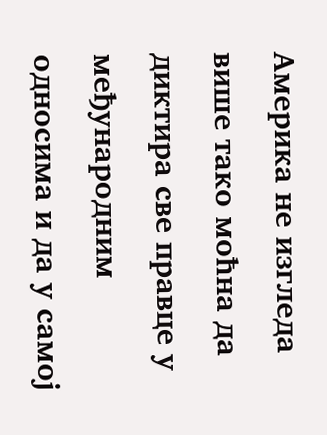Америка не изгледа више тако моћна да диктира све правце у међународним односима и да у самој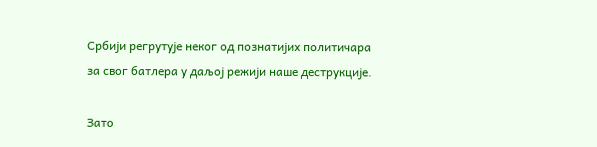Србији регрутује неког од познатијих политичара за свог батлера у даљој режији наше деструкције.

Зато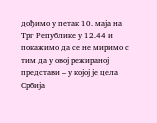дођимо у петак 10. маја на Трг Републике у 12.44 и покажимо да се не миримо с тим да у овој режираној представи – у којој је цела Србија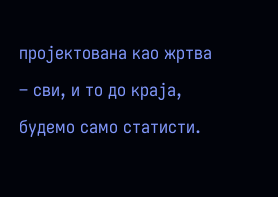пројектована као жртва – сви, и то до краја, будемо само статисти.